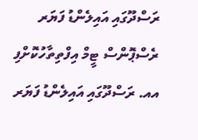ރަސްދޫގައި އައިލެންޑު ފަޔަރ ރެސްޕޮންސް ޓީމް އިފްތިތާހުކޮށްފި
އއ. ރަސްދޫގައި އައިލެންޑު ފަޔަރ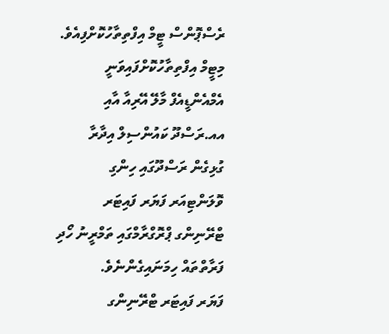ރެސްޕޮންސް ޓީމް އިފްތިތާހުކޮށްފިއެވެ. މިޓީމް އިފްތިތާހުކޮށްފައިވަނީ އެމްއެންޑީއެފް މާލޭ އޭރިއާ އާއި އއ.ރަސްދޫ ކައުންސިލް އިދާރާ ގުޅިގެން ރަސްދޫގައި ހިންގި ވޮލަންޓިއަރ ފަޔަރ ފައިޓަރ ޓްރޭނިންގ ޕްރޮގްރާމްގައި ތަމްރީނު ހޯދި ފަރާތްތައް ހިމަނައިގެންނެވެ.
ފަޔަރ ފައިޓަރ ޓްރޭނިންގ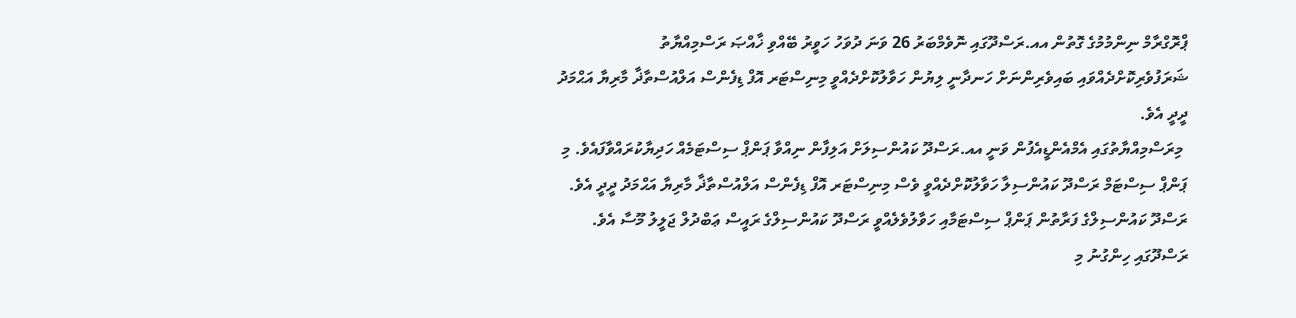ޕްރޮގްރާމް ނިންމުމުގެ ގޮތުން އއ.ރަސްދޫގައި ނޮވެމްބަރު 26 ވަނަ ދުވަހު ހަވީރު ބޭއްވި ޚާއްޞަ ރަސްމިއްޔާތު ޝަރަފުވެރިކޮށްދެއްވައި ބައިވެރިންނަށް ހަނދާނީ ލިޔުން ހަވާލުކޮށްދެއްވީ މިނިސްޓަރ އޮފް ޑިފެންސް އަލްއުސްތާޛާ މާރިޔާ އަޙްމަދު ދީދީ އެވެ.
 މިރަސްމިއްޔާތުގައި އެމްއެންޑީއެފުން ވަނީ އއ.ރަސްދޫ ކައުންސިލަށް އަލިފާން ނިއްވާ ޕަންޕް ސިސްޓަމެއް ހަދިޔާކުރައްވާފައެވެ. މި ޕަންޕް ސިސްޓަމް ރަސްދޫ ކައުންސިލާ ހަވާލުކޮށްދެއްވީ ވެސް މިނިސްޓަރ އޮފް ޑިފެންސް އަލްއުސްތާޛާ މާރިޔާ އަޙްމަދު ދީދީ އެވެ. ރަސްދޫ ކައުންސިލްގެ ފަރާތުން ޕަންޕް ސިސްޓަމާއި ހަވާލުވެލެއްވީ ރަސްދޫ ކައުންސިލްގެ ރައީސް ޢަބްދުލް ޖަލީލު މޫސާ އެވެ.
ރަސްދޫގައި ހިންގުނު މި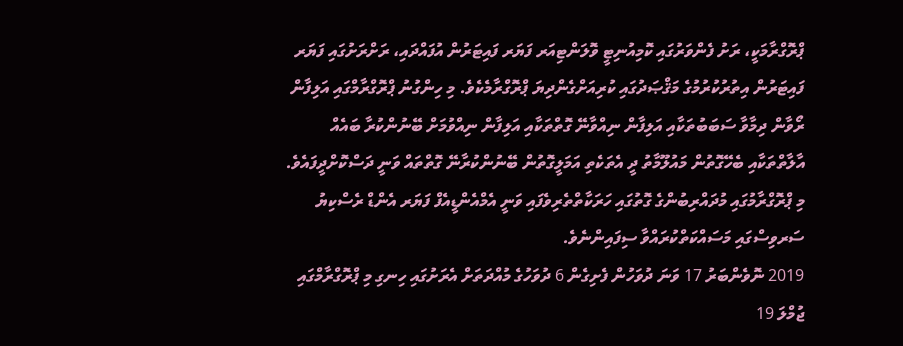ޕްރޮގްރާމަކީ، ރަށު ފެންވަރުގައި ކޮމިއުނިޓީ ވޮލަންޓިއަރ ފަޔަރ ފައިޓަރުން އުފައްދައި، ރަށްރަށުގައި ފަޔަރ ފައިޓަރުން އިތުރުކުރުމުގެ މަޤްޞަދުގައި ކުރިއަށްގެންދިޔަ ޕްރޮގްރާމެކެވެ. މި ހިންގުނު ޕްރޮގްރާމްގައި އަލިފާން ރޯވާން ދިމާވާ ސަބަބުތަކާއި އަލިފާން ނިއްވާނޭ ގޮތްތަކާއި އަލިފާން ނިއްވުމަށް ބޭނުންކުރާ ބައެއް އާލާތްތަކާއި ބެހޭގޮތުން މައުލޫމާތު ދީ އެތަކެތި އަމަލީގޮތުން ބޭނުންކުރާނޭ ގޮތްތައް ވަނީ ދަސްކޮށްދީފައެވެ. މި ޕްރޮގްރާމުގައި މުދައްރިބުންގެ ގޮތުގައި ހަރަކާތްތެރިވެފައި ވަނީ އެމްއެންޑީއެފް ފަޔަރ އެންޑް ރެސްކިޔު ސަރވިސްގައި މަސައްކަތްކުރައްވާ ސިފައިންނެވެ.
2019 ނޮވެންބަރު 17 ވަނަ ދުވަހުން ފެށިގެން 6 ދުވަހުގެ މުއްދަތަށް އެރަށުގައި ހިނގި މި ޕްރޮގްރާމްގައި ޖުމްލަ 19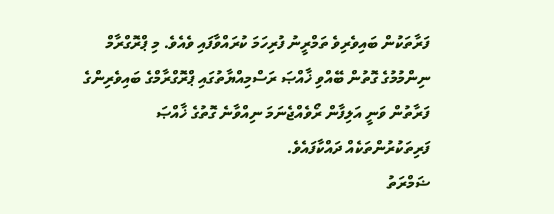ފަރާތަކުން ބައިވެރިވެ ތަމްރީނު ފުރިހަމަ ކުރައްވާފައި ވެއެވެ. މި ޕްރޮގްރާމް ނިންމުމުގެ ގޮތުން ބޭއްވި ޚާއްޞަ ރަސްމިއްޔާތުގައި ޕްރޮގްރާމްގެ ބައިވެރިންގެ ފަރާތުން ވަނީ އަލިފާން ރޯވެއްޖެނަމަ ނިއްވާނެ ގޮތުގެ ޚާއްޞަ ފަރިތަކުރުންތަކެއް ދައްކާފައެވެ.
ޟަމްރަތު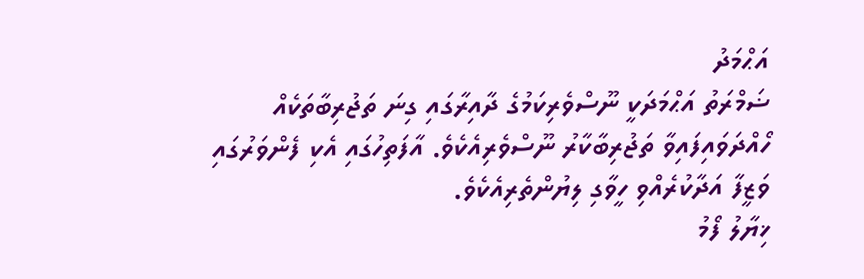އަޙްމަދު
ޟަމްރަތު އަޙްމަދަކީ ނޫސްވެރިކަމުގެ ދާއިރާގައި ގިނަ ތަޖުރިބާތަކެއް ހޯއްދަވައިފައިވާ ތަޖުރިބާކާރު ނޫސްވެރިއެކެވެ. އާފަތިހުގައި އެކި ފެންވަރުގައި ވަޒީފާ އަދާކުރެއްވި ހީވާގި ލިޔުންތެރިއެކެވެ.
ޚިޔާލު ފޯމު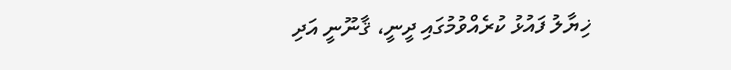ޚިޔާލު ފައުޅު ކުރެއްވުމުގައި ދީނީ، ޤާނޫނީ އަދި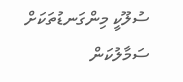ސުލޫކީ މިންގަނޑުތަކަށް ސަމާލުކަން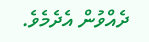ދެއްވުން އެދެމެވެ.